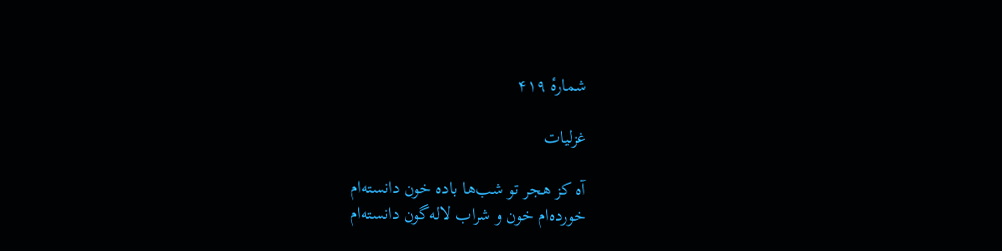شمارهٔ ۴۱۹

غزلیات

آه کز هجر تو شب‌ها باده خون دانسته‌ام
خورده‌ام خون و شراب لاله‌گون دانسته‌ام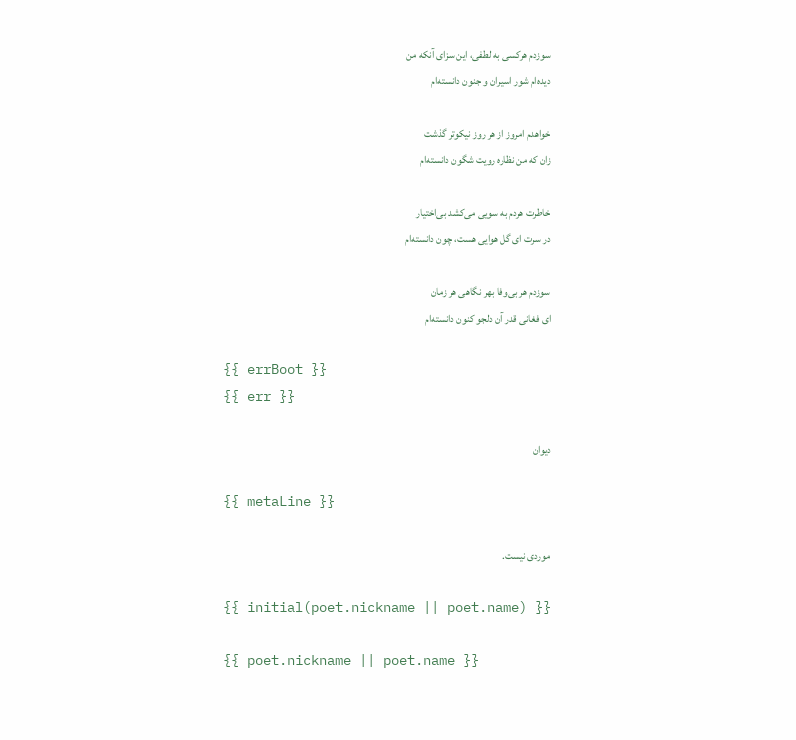سوزدم هرکسی به لطفی، این سزای آنکه من
دیده‌ام شور اسیران و جنون دانسته‌ام

خواهدم امروز از هر روز نیکوتر گذشت
زان که من نظاره رویت شگون دانسته‌ام

خاطرت هردم به سویی می‌کشد بی‌اختیار
در سرت ای گل هوایی هست، چون دانسته‌ام

سوزدم هر بی‌وفا بهر نگاهی هر زمان
ای فغانی قدر آن دلجو کنون دانسته‌ام

{{ errBoot }}
{{ err }}

دیوان

{{ metaLine }}

موردی نیست.

{{ initial(poet.nickname || poet.name) }}

{{ poet.nickname || poet.name }}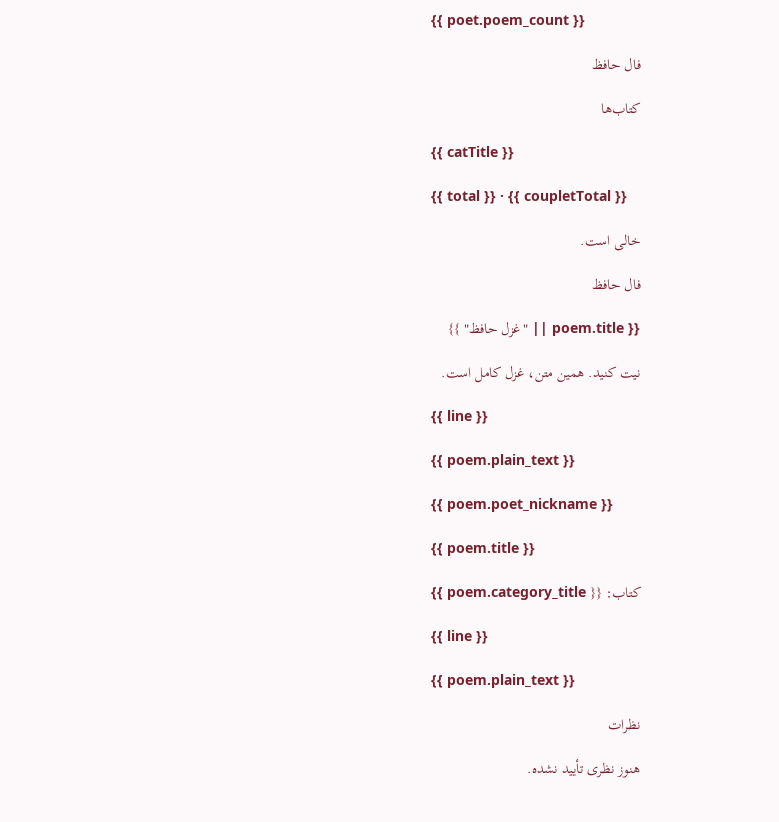{{ poet.poem_count }}

فال حافظ

کتاب‌ها

{{ catTitle }}

{{ total }} · {{ coupletTotal }}

خالی است.

فال حافظ

{{ poem.title || "غزل حافظ" }}

نیت کنید. همین متن، غزل کامل است.

{{ line }}

{{ poem.plain_text }}

{{ poem.poet_nickname }}

{{ poem.title }}

کتاب: {{ poem.category_title }}

{{ line }}

{{ poem.plain_text }}

نظرات

هنوز نظری تأیید نشده.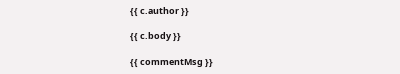{{ c.author }}

{{ c.body }}

{{ commentMsg }}